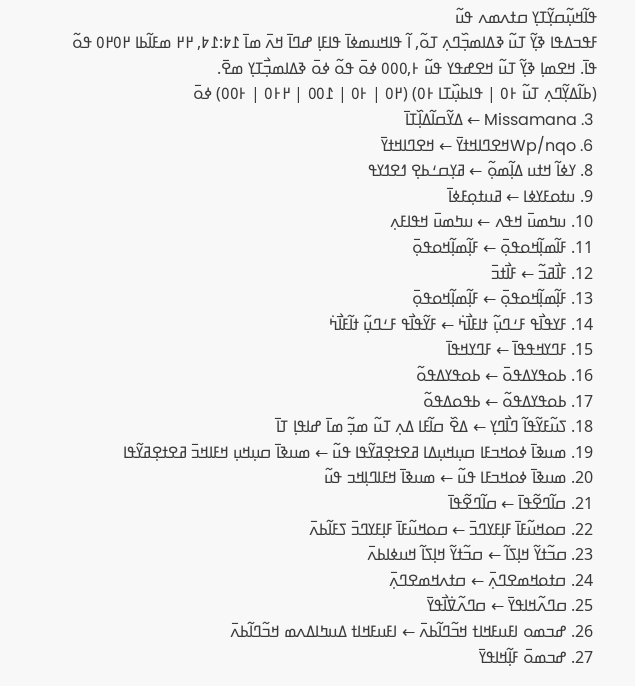ߟߊ߬ߞߎ߲߬ߛߌ߲߬ߠߌ߲ ߛߙߍߘߍ ߟߎ߬
ߓߟߏߡߟߊ ߢߌ߲߬ ߠߎ߬ ߢߡߊߘߏ߲߰ߣߍ߲ ߠߋ߬, ߊ߬ ߟߊߞߎߘߦߊ߫ ߟߊߓߊ߲ ߝߣߊ߫ ߞߍ߫ ߘߊ߫ ߁߈:߁߈, ߂߂ ߘߓߊ߬ߕߊ ߂߀߂߀ ߟߋ߬ ߟߊ߫. ߞߐߘߊ߲ ߢߌ߲߬ ߠߎ߬ ߞߐߝߟߌ ߟߎ߬ ߅,߀߀߀ ߦߋ߫ ߟߋ߬ ߦߋ߫ ߢߡߊߘߏ߲߯ߠߌ߲ ߘߐ߫.
(ߕߊ߬ߡߌ߲߬ߣߍ߲ ߠߎ߬ ߅߀ | ߟߊߕߎ߲߰ߠߊ ߅߀) (߂߀ | ߅߀ | ߁߀߀ | ߂߅߀ | ߅߀߀) ߦߋ߫
 3. Missamana ← ߡߌ߬ߛߊ߬ߡߊ߲߰ߠߊ߫
 6. Wp/nqoߞߐߣߊߞߙߌ߫ ← ߞߐߣߊߞߙߌ߫
 8. ߌߦߊ߬ ߞߙߎ ߡߊ߲߬ߘߋ߲߬ ← ߥߌ߲ߛߑߕߐ߲ ߗߐߗߌߟ
 9. ߎߙߋߓߌߦߊ ← ߥߎߙߋ߲ߓߦߊ߫
 10. ߎߤߘߎ߫ ߞߟߍ ← ߎߤߘߎ߫ ߞߟߊߓߍ߲
 11. ߓߊ߬ߘߊ߲߬ߞߋߟߋ߲߫ ← ߓߊ߲߬ߘߊ߲߬ߞߋߟߋ߲߫
 12. ߓߊ߯ߥߏ߬ ← ߓߊ߯ߙߏ߫
 13. ߓߊ߲߬ߘߊ߲߬ߞߋߟߋ߲߫ ← ߓߊ߲߬ߘߊ߲߬ߞߋߟߋ߲߫
 14. ߓߌߟߊ߯ߟ ߓߑߣߎ߲߬ ߙߊߓߊ߯ߤ߭ ← ߓߌ߬ߟߊ߯ߟ ߓߑߣߎ߲߬ ߙߊ߬ߓߊ߯ߤ߭
 15. ߓߣߌߞߟߟߊ߫ ← ߓߣߌߞߟߊ߫
 16. ߕߋߟߌߡߟߋ߫ ← ߕߋߟߌߡߟߋ߬
 17. ߕߋߟߌߡߟߋ߬ ← ߕߟߋߡߟߋ߬
 18. ߖߎ߬ߓߌ߬ߟߊ߬ ߣߊ߯ߣߌ߲ ← ߡߐ߰ ߛߊ߬ߓߊ ߡߍ߲ ߠߎ߬ ߘߏ߲߬ ߘߊ߫ ߝߊߟߊ߲ ߠߊ߫
 19. ߘߎߢߊ߫ ߦߋߞߏߓߊ ߛߎ߲ߞߎ߲ߡߊ ߥߐߙߐ߲ߥߌ߬ߟߊ ߟߎ߬ ← ߘߎߢߊ߫ ߛߎ߲ߞߎ߲ ߞߓߊߞߏ߫ ߥߐߙߐ߲ߥߌ߬ߟߊ
 20. ߘߎߢߊ߫ ߦߋߞߏߓߊ ߟߎ߬ ← ߘߎߢߊ߫ ߞߓߊߣߊ߲ߞߏ ߟߎ߬
 21. ߛߊ߬ߣߐ߬ߟߊ߫ ← ߛߊ߬ߣߐ߬ߟߊ߫
 22. ߛߋߞߎ߬ߓߊ߫ ߓߊ߲ߓߌߣߏ߫ ← ߛߋߞߎ߬ߓߊ߫ ߓߊ߲ߓߌߣߏ߫ ߖߓߊ߬ߕߍ߫
 23. ߛߏ߬ߙߌ߬ ߞߊ߲ߖߊ߬ ← ߛߏ߬ߙߌ߬ ߞߊ߲ߖߊ߬ ߞߎߦߊߕߍ߫
 24. ߛߙߋߞߘߐߣߍ߲߫ ← ߛߙߍߞߘߐߣߍ߲߫
 25. ߛߣߍ߬ߞߊߟߌ߫ ← ߛߣߍ߬ߜ߭ߊ߯ߟߌ߫
 26. ߝߏߘߋ ߊߓߎߓߞߊߙ ߞߏ߬ߣߊ߬ߕߍ߫ ← ߊߓߎߓߞߊߙ ߡߎߤߊߡߍߘ ߞߏ߬ߣߊ߬ߕߍ߫
 27. ߝߏߘߋ߫ ߓߊ߲߬ߞߊߟߌ߫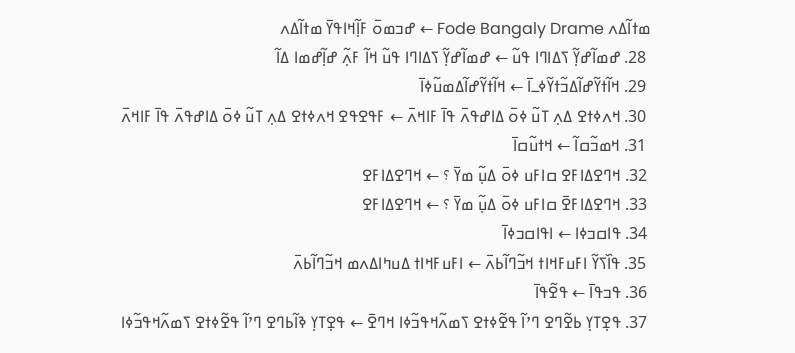ߘߙߊ߬ߡߍ Fode Bangaly Drame ← ߝߏߘߋ߫ ߓߊ߲߬ߞߊߟߌ߫ ߘߙߊ߬ߡߍ
 28. ߝߘߊ߬ߝߌ߲߬ ߖߡߊߣߊ ߟߎ߬ ← ߝߘߊ߬ߝߌ߲߬ ߖߡߊߣߊ ߟߎ߬ ߞߊ߬ ߓߍ߲߬ ߝߊ߲߬ߝߘߊ ߡߊ߬
 29. ߞߊ߬ߙߌ߬ߝߊ߬ߡߏ߬ߙߌ߬ߦߺߊ߫ ← ߞߊ߬ߙߌ߬ߝߊ߬ߡߘߎ߬ߦߊ߫
 30. ߞߍߦߙߐ ߡߍ߲ ߠߎ߬ ߦߋ߫ ߡߊߝߟߍ߫ ߟߊ߫ ߓߊߞߍ߫ ← ߓߟߐߟߐ ߞߍߦߙߐ ߡߍ߲ ߠߎ߬ ߦߋ߫ ߡߊߝߟߍ߫ ߟߊ߫ ߓߊߞߍ߫
 31. ߞߘߏ߬ߛߊ߬ ← ߞߙߎ߬ߛߊ߫
 32. ߞߣߐߡߊߓߐ ߛߊߓߎ ߦߋ߫ ߡߎ߲߬ ߘߌ߫ ؟ ← ߞߣߐߡߊߓߐ
 33. ߞߣߐߡߊߓߐ߫ ߛߊߓߎ ߦߋ߫ ߡߎ߲߬ ߘߌ߫ ؟ ← ߞߣߐߡߊߓߐ
 34. ߟߊߛߏߦߊ ← ߊߟߊߛߏߦߊ߫
 35. ߟߊ߰ߖߌ߬ ߊߓߎߓߞߊߙ ߞߏ߬ߣߊ߬ߕߍ߫ ← ߊߓߎߓߞߊߙ ߡߎߤߊߡߍߘ ߞߏ߬ߣߊ߬ߕߍ߫
 36. ߟߏߟߊ߫ ← ߟߐ߬ߟߊ߫
 37. ߟߐ߲ߠߌ߲ ߕߐ߬ߣߐ ߣߴߊ߬ ߟߐ߬ߦߙߐ ߖߘߍ߬ߞߟߏ߬ߦߊ ߞߣߐ߫ ← ߟߐ߲ߠߌ߲ ߢߊ߬ߕߣߐ ߣߴߊ߬ ߟߐ߬ߦߙߐ ߖߘߍ߬ߞߟߏ߬ߦߊ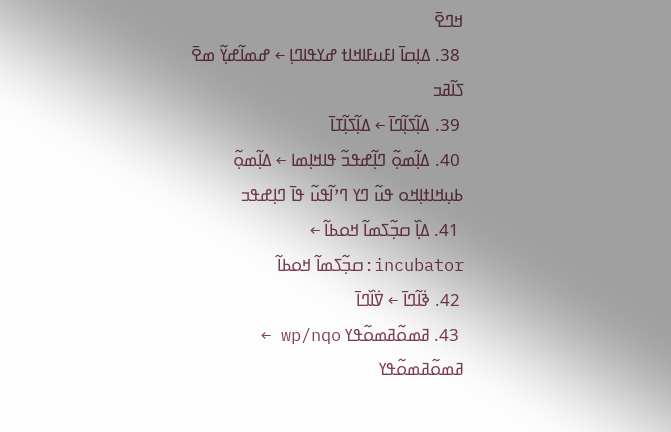ߞߣߐ߫
 38. ߡߊ߲ߛߊ߫ ߊߓߎߓߊߞߊߙ ߝߌߟߊߣߊ߲ ← ߝߘߊ߬ߝߌ߲߬ ߘߐ߫ ߖߊ߬ߥߏ
 39. ߡߊ߲߬ߖߊ߲߬ߣߊ߫ ← ߡߊ߲߬ߖߊ߲߬ߠߊ߫
 40. ߡߊ߲߬ߘߋ߲߬ ߣߊ߲߬ߝߟߏ߬ ߟߊߞߊ߲ߘߊ ← ߡߊ߲߬ߘߋ߲߬ ߕߎ߲ߞߊߙߊ߲ߞߋ ߟߎ߬ ߣߌ ߣߴߊ߬ߟߎ߬ ߟߊ߫ ߣߊ߲ߝߟߏ
 41. ߡߊ߲߰ ߛߏ߲߬ߖߘߊ߬ ߞߋߕߊ߬ ← incubator:ߛߏ߲߬ߖߘߊ߬ ߞߋߕߊ߬
 42. ߢ߭ߊ߬ߣߊ߫ ← ߜ߭ߊ߰ߣߊ߫
 43. ߥߘߋ߬ߥߘߋ߬ߟߌ wp/nqo ← ߥߘߋ߬ߥߘߋ߬ߟߌ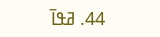44. ߥߟߊ߫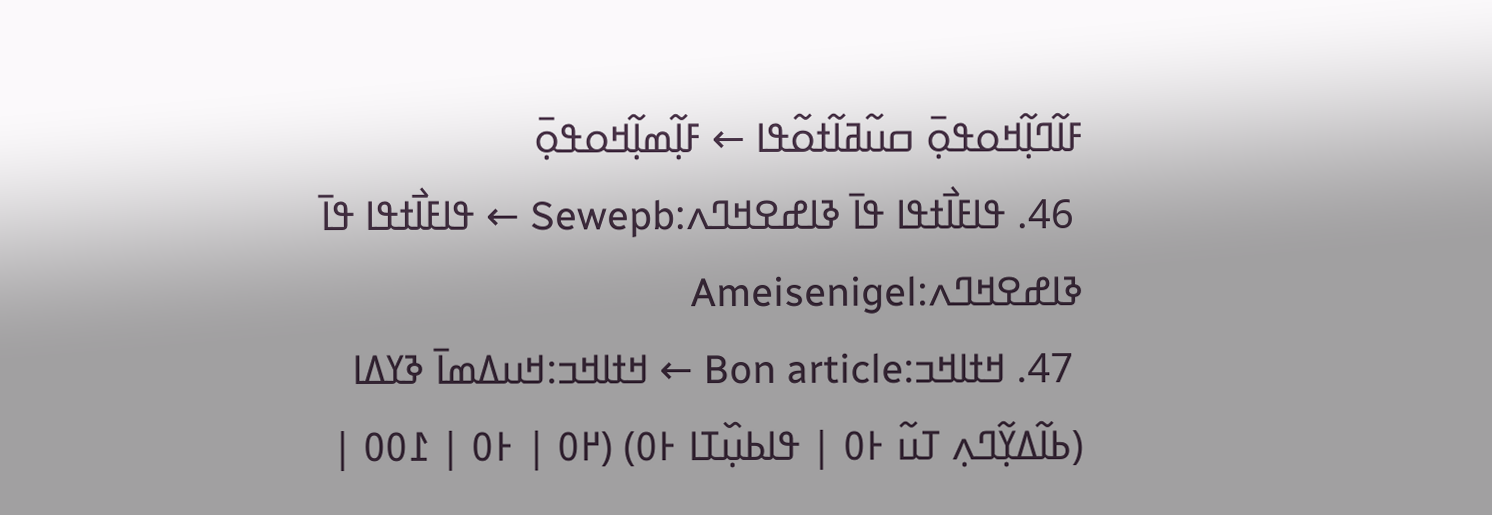ߓߊ߬ߣߊ߲߬ߞߋߟߋ߲߫ ߛߎ߬ߥߊ߬ߙߋ߬ߟߊ ← ߓߊ߲߬ߘߊ߲߬ߞߋߟߋ߲߫
 46. ߟߊߓߊ߯ߙߟߊ ߟߊ߫ ߢߊߝߐߞߣߍ:Sewepb ← ߟߊߓߊ߯ߙߟߊ ߟߊ߫ ߢߊߝߐߞߣߍ:Ameisenigel
 47. ߞߙߊߞߏ:Bon article ← ߞߙߊߞߏ:ߞߎߡߘߊ߫ ߢߌߡߊ
(ߕߊ߬ߡߌ߲߬ߣߍ߲ ߠߎ߬ ߅߀ | ߟߊߕߎ߲߰ߠߊ ߅߀) (߂߀ | ߅߀ | ߁߀߀ |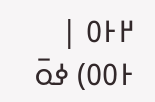߂߅߀ | ߅߀߀) ߦߋ߫